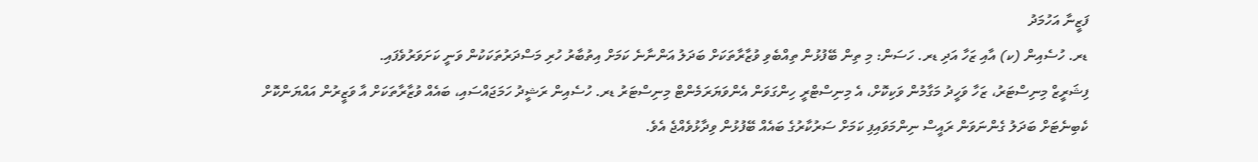ފަޒީނާ އަހުމަދު
ޑރ. ހުސެއިން (ކ) އާއި ޒަހާ އަދި ޑރ. ހަސަން: މި ތިން ބޭފުޅުން ތިއްބެވި ވުޒާރާތަކަށް ބަދަލު އަންނާނެ ކަމަށް އިތުބާރު ހުރި މަސްދަރުތަކަކުން ވަނީ ކަށަވަރުވެފައި.
ފިޝަރީޒް މިނިސްޓަރު، ޒަހާ ވަހީދު މަގާމުން ވަކިކޮށް، އެ މިނިސްޓްރީ ހިންގަވަން އެންވަޔަރަމެންޓް މިނިސްޓަރު ޑރ. ހުސެއިން ރަޝީދު ހަމަޖައްސައި، ބައެއް ވުޒާރާތަކަށް އާ ވަޒީރުން އައްޔަންކޮށް ކެބިނެޓަށް ބަދަލު ގެންނަވަން ރައީސް ނިންމަވައިފި ކަމަށް ސަރުކާރުގެ ބައެއް ބޭފުޅުން ވިދާޅުވެއްޖެ އެވެ.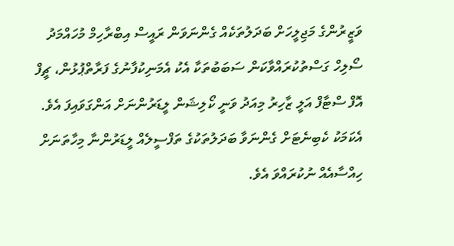ވަޒީރުންގެ މަޖިލީހަށް ބަދަލުތަކެއް ގެންނަވަން ރައީސް އިބްރާހިމް މުހައްމަދު ސޯލިހް ގަސްތުކުރައްވާކަން ސަބަބުތަކާ އެކު އެމަނިކުފާނުގެ ފަރާތްޕުޅުން، ޗީފް އޮފް ސްޓާފް އަލީ ޒާހިރު މިއަދު ވަނީ ކޯލިޝަން ލީޑަރުންނަށް އަންގަވައިފަ އެވެ. އެކަމަކު ކެބިނެޓަށް ގެންނަވާ ބަދަލުތަކުގެ ތަފްސީލެއް ލީޑަރުންނާ މިހާތަނަށް ހިއްސާއެއް ނުކުރައްވަ އެވެ.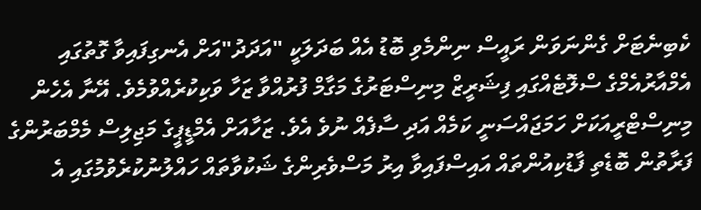ކެބިނެޓަށް ގެންނަވަން ރައީސް ނިންމެވި ބޮޑު އެއް ބަދަލަކީ "އަދަދު"އަށް އެނގިފައިވާ ގޮތުގައި އެމްއާރުއެމްގެ ސްލޮޓެއްގައި ފިޝަރީޒް މިނިސްޓަރުގެ މަގާމް ފުރުއްވާ ޒަހާ ވަކިކުރެއްވުމެވެ. އޭނާ އެހެން މިނިސްޓްރީއަކަށް ހަމަޖައްސަނީ ކަމެއް އަދި ސާފެއް ނުވެ އެވެ. ޒަހާއަށް އެމްޑީޕީގެ މަޖިލިސް މެމްބަރުންގެ ފަރާތުން ބޮޑެތި ފާޑުކިއުންތައް އައިސްފައިވާ އިރު މަސްވެރިންގެ ޝަކުވާތައް ހައްލުނުކުރެވުމުގައި އެ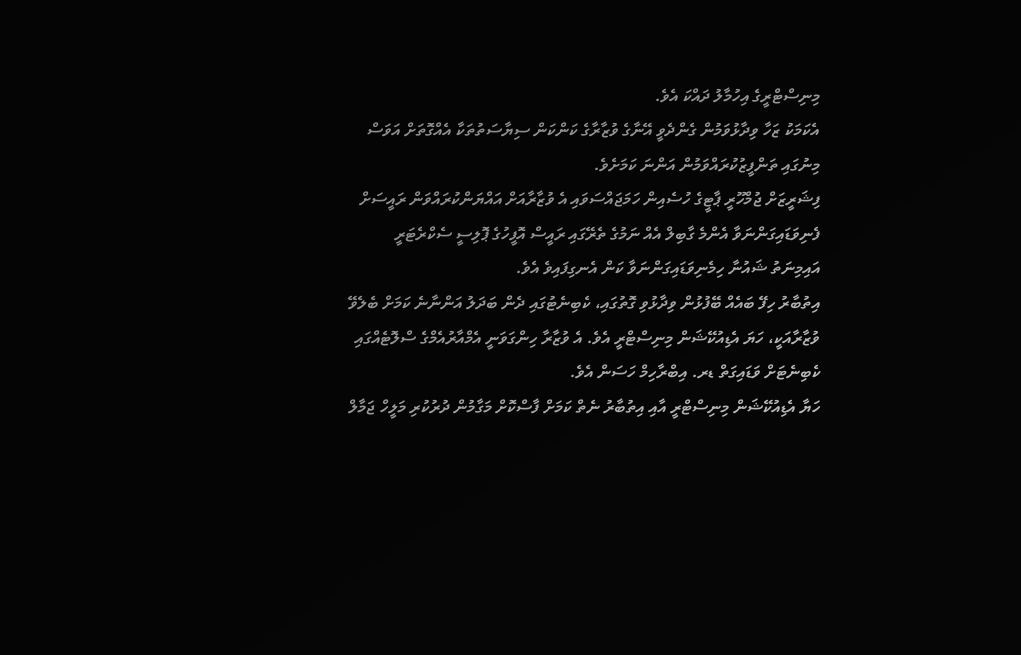މިނިސްޓްރީގެ އިހުމާލު ދައްކަ އެވެ.
އެކަމަކު ޒަހާ ވިދާޅުވަމުން ގެންދެވީ އޭނާގެ ވުޒާރާގެ ކަންކަން ސިޔާސަތުތަކާ އެއްގޮތަށް އަވަސް މިނުގައި ތަންފީޒުކުރައްވަމުން އަންނަ ކަމަށެވެ.
ފިޝަރީޒަށް ޖުމްހޫރީ ޕާޓީގެ ހުސެއިން ހަމަޖައްސަވައި އެ ވުޒާރާއަށް އައްޔަންކުރައްވަން ރައީސަށް ފެނިވަޑައިގަންނަވާ އެންމެ ގާބިލް އެއް ނަމުގެ ތެރޭގައި ރައީސް އޮފީހުގެ ޕޮލިސީ ސެކްރެޓަރީ އައިމިނަތު ޝައުނާ ހިމެނިވަޑައިގަންނަވާ ކަން އެނގިފައިވެ އެވެ.
އިތުބާރު ހިފޭ ބައެއް ބޭފުޅުން ވިދާޅުވި ގޮތުގައި، ކެބިނެޓުގައި ދެން ބަދަލު އަންނާނެ ކަމަށް ބެލެވޭ ވުޒާރާއަކީ، ހަޔަ އެޑިއުކޭޝަން މިނިސްޓްރީ އެވެ. އެ ވުޒާރާ ހިންގަވަނީ އެމްއާރުއެމްގެ ސްލޮޓެއްގައި ކެބިނެޓަށް ވަޑައިގަތް ޑރ. އިބްރާހިމް ހަސަން އެވެ.
ހަޔާ އެޑިއުކޭޝަން މިނިސްޓްރީ އާއި އިތުބާރު ނެތް ކަމަށް ފާސްކޮށް މަގާމުން ދުރުކުރި މަލީހް ޖަމާލް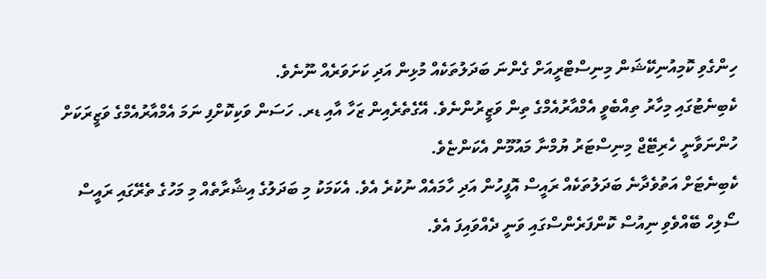ހިންގެވި ކޮމިއުނިކޭޝަން މިނިސްޓްރީއަށް ގެންނަ ބަދަލުތަކެއް މުޅިން އަދި ކަށަވަރެއް ނޫނެވެ.
ކެބިނެޓުގައި މިހާރު ތިއްބެވީ އެމްއާރުއެމްގެ ތިން ވަޒީރުންނެވެ. އޭގެތެރެއިން ޒަހާ އާއި ޑރ. ހަސަން ވަކިކޮށްފި ނަމަ އެމްއާރުއެމްގެ ވަޒީރަކަށް ހުންނަވާނީ ހެރިޓޭޖް މިނިސްޓަރު ޔުމްނާ މައުމޫން އެކަންޏެވެ.
ކެބިނެޓަށް އަތުވެދާނެ ބަދަލުތަކެއް ރައީސް އޮފީހުން އަދި ހާމައެއް ނުކުރެ އެވެ. އެކަމަކު މި ބަދަލުގެ އިޝާރާތެއް މި މަހުގެ ތެރޭގައި ރައީސް ސޯލިހް ބޭއްވެވި ނިއުސް ކޮންފަރެންސްގައި ވަނީ ދެއްވައިފަ އެވެ.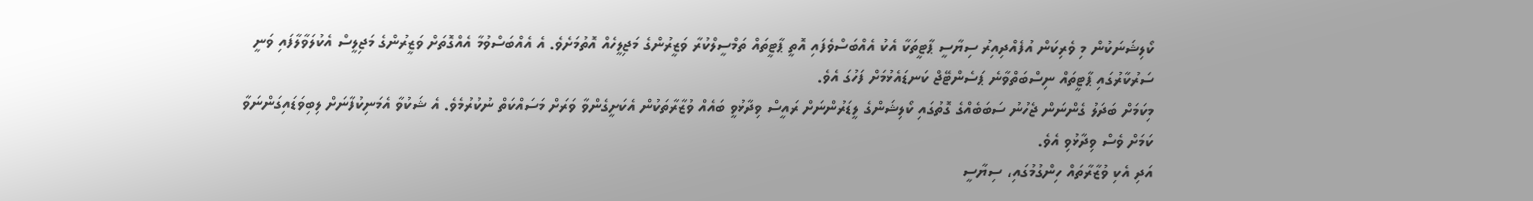ކޯލިޝަނަކުން މި ވެރިކަން އުފެއްދިއިރު ސިޔާސީ ޕާޓީތަކާ އެކު އެއްބަސްވެފައި އޮތީ ޕާޓީތައް ތަމްސީލްކުރާ ވަޒީރުންގެ މަޖިލީހެއް އޮތުމަށެވެ. އެ އެއްބަސްވުމާ އެއްގޮތަށް ވަޒީރުންގެ މަޖިލީސް އެކުލަވާލާފައި ވަނީ ސަރުކާރުގައި ޕާޓީތައް ނިސްބަތްވާނެ ޕަސެންޓޭޖް ކަނޑައެޅުމަށް ފަހުގަ އެވެ.
މިކަމަށް ބަދަލު ގެންނަން ޖެހުނު ސަބަބެއްގެ ގޮތުގައި ކޯލިޝަންގެ ލީޑަރުންނަށް ރައީސް ވިދާޅުވީ ބައެއް ވުޒާރާތަކުން އެކަށީގެންވާ ވަރަށް މަސައްކަތް ނުކުރުމެވެ. އެ ޝަކުވާ އެމަނިކުފާނަށް ލިބިވަޑައިގަންނަވާ ކަމަށް ވެސް ވިދާޅުވި އެވެ.
އަދި އެކި ވުޒާރާތައް ހިންގުމުގައި، ސިޔާސީ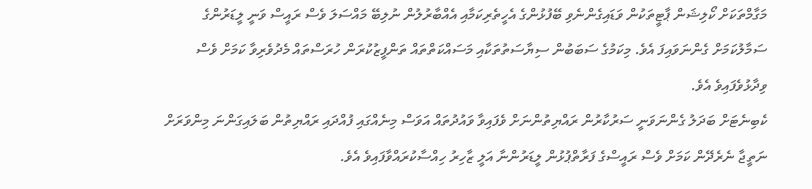މަގާމްތަކަށް ކޯލިޝަން ޕާޓީތަކުން ވަޑައިގެންނެވި ބޭފުޅުންގެ އެހީތެރިކަމާއި އެއްބާރުލުން ނުލިބޭ މައްސަލަ ވެސް ރައީސް ވަނީ ލީޑަރުންގެ ސަމާލުކަމަށް ގެންނަވައިފަ އެވެ. މިކަމުގެ ސަބަބުން ސިޔާސަތުތަކާއި މަސައްކަތްތައް ތަންފީޒުކުރަން ހުރަސްތައް މެދުވެރިވާ ކަމަށް ވެސް ވިދާޅުވެފައިވެ އެވެ.
ކެބިނެޓަށް ބަދަލު ގެންނަވަނީ ސަރުކާރުން ރައްޔިތުންނަށް ވެފައިވާ ވައުދުތައް އަވަސް މިނެއްގައި ފުއްދައި ރައްޔިތުން ބަލައިގަންނަ މިންވަރަށް ނަތީޖާ ނެރެދޭން ކަމަށް ވެސް ރައީސްގެ ފަރާތްޕުޅުން ލީޑަރުންނާ އަލީ ޒާހިރު ހިއްސާކުރައްވާފައިވެ އެވެ.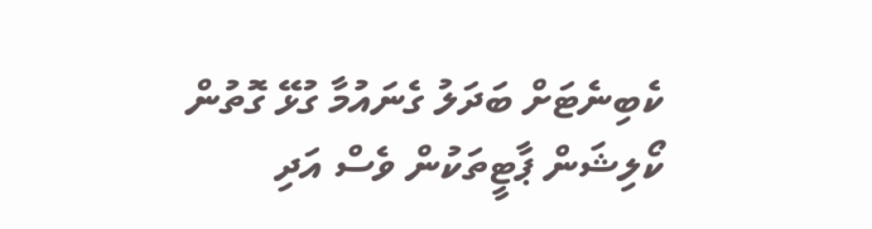ކެބިނެޓަށް ބަދަލު ގެނައުމާ ގުޅޭ ގޮތުން ކޯލިޝަން ޕާޓީތަކުން ވެސް އަދި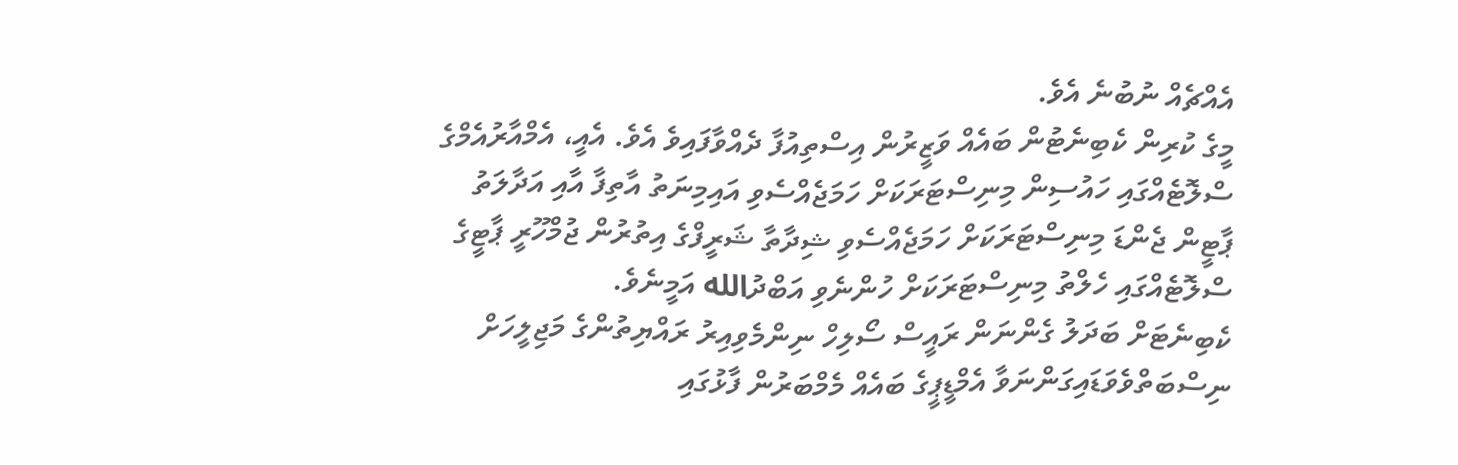އެއްޗެއް ނުބުނެ އެވެ.
މީގެ ކުރިން ކެބިނެޓުން ބައެއް ވަޒީރުން އިސްތިއުފާ ދެއްވާފައިވެ އެވެ. އެއީ، އެމްއާރުއެމްގެ ސްލޮޓެއްގައި ހައުސިން މިނިސްޓަރަކަށް ހަމަޖެއްސެވި އައިމިނަތު އާތިފާ އާއި އަދާލަތު ޕާޓީން ޖެންޑަ މިނިސްޓަރަކަށް ހަމަޖެއްސެވި ޝިދާތާ ޝަރީފްގެ އިތުރުން ޖުމްހޫރީ ޕާޓީގެ ސްލޮޓެއްގައި ހެލްތު މިނިސްޓަރަކަށް ހުންނެވި އަބްދުالله އަމީނެވެ.
ކެބިނެޓަށް ބަދަލު ގެންނަން ރައީސް ސޯލިހް ނިންމެވިއިރު ރައްޔިތުންގެ މަޖިލީހަށް ނިސްބަތްވެވަޑައިގަންނަވާ އެމްޑީޕީގެ ބައެއް މެމްބަރުން ފާޅުގައި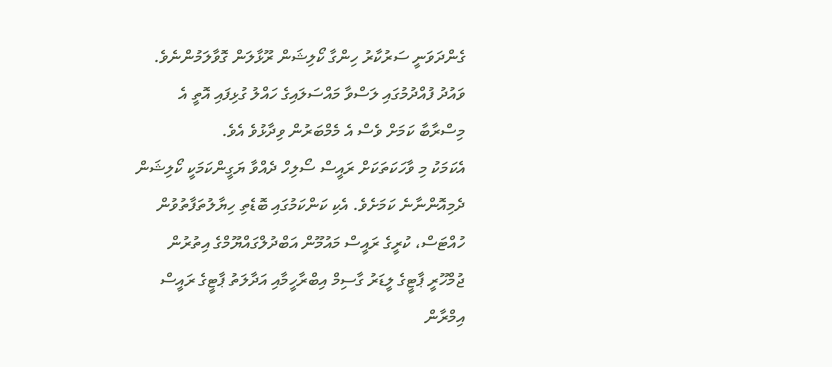ގެންދަވަނީ ސަރުކާރު ހިންގާ ކޯލިޝަން ރޫޅާލަން ގޮވާލަމުންނެވެ. ވައުދު ފުއްދުމުގައި ލަސްވާ މައްސަލައިގެ ހައްލު ގުޅިފައި އޮތީ އެ މިސްރާބާ ކަމަށް ވެސް އެ މެމްބަރުން ވިދާޅުވެ އެވެ.
އެކަމަކު މި ވާހަކަތަކަށް ރައީސް ސޯލިހް ދެއްވާ ޔަގީންކަމަކީ ކޯލިޝަން ދެމިއޮންނާނެ ކަމަށެވެ. އެކި ކަންކަމުގައި ބޮޑެތި ހިޔާލުތަފާތުވުން ހުއްޓަސް، ކުރީގެ ރައީސް މައުމޫން އަބްދުލްގައްޔޫމްގެ އިތުރުން ޖުމްހޫރީ ޕާޓީގެ ލީޑަރު ގާސިމް އިބްރާހީމާއި އަދާލަތު ޕާޓީގެ ރައީސް އިމްރާން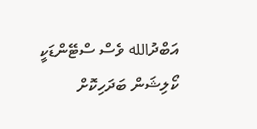އަބްދުالله ވެސް ސްޓޭންޑަކީ ކޯލިޝަން ބަދަހިކޮށް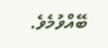ބޭއްވުމެވެ.